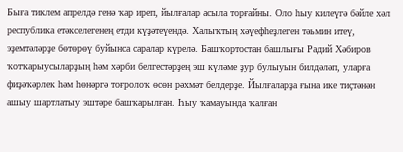Быға тиклем апрелдә генә ҡар иреп, йылғалар асыла торғайны. Оло һыу килеүгә бәйле хәл республика етәкселегенең етди күҙәтеүендә. Халыҡтың хәүефһеҙлеген тәьмин итеү, эҙемтәләрҙе бөтөрөү буйынса саралар күрелә. Башҡортостан башлығы Радий Хәбиров ҡотҡарыусыларҙың һәм хәрби белгестәрҙең эш күләме ҙур булыуын билдәләп, уларға фиҙәҡәрлек һәм һөнәргә тоғролоҡ өсөн рәхмәт белдерҙе. Йылғаларҙа ғына ике тиҫтәнән ашыу шартлатыу эштәре башҡарылған. Һыу ҡамауында ҡалған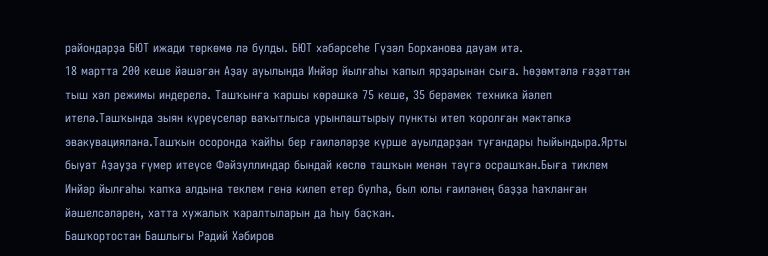райондарҙа БЮТ ижади төркөмө лә булды. БЮТ хәбәрсеһе Гүзәл Борханова дауам итә.
18 мартта 200 кеше йәшәгән Аҙау ауылында Инйәр йылғаһы ҡапыл ярҙарынан сыға. Һөҙөмтәлә ғәҙәттән тыш хәл режимы индерелә. Ташҡынға ҡаршы көрәшкә 75 кеше, 35 берәмек техника йәлеп ителә.Ташҡында зыян күреүселәр ваҡытлыса урынлаштырыу пункты итеп ҡоролған мәктәпкә эвакувациялана.Ташҡын осоронда ҡайһы бер ғаиләләрҙе күрше ауылдарҙан туғандары һыйындыра.Ярты быуат Аҙауҙа ғүмер итеүсе Фәйзуллиндар бындай көслө ташҡын менән тәүгә осрашҡан.Быға тиклем Инйәр йылғаһы ҡапҡа алдына теклем генә килеп етер булһа, был юлы ғаиләнең баҙҙа һаҡланған йәшелсәләрен, хатта хужалыҡ ҡаралтыларын да һыу баҫҡан.
Башҡортостан Башлығы Радий Хәбиров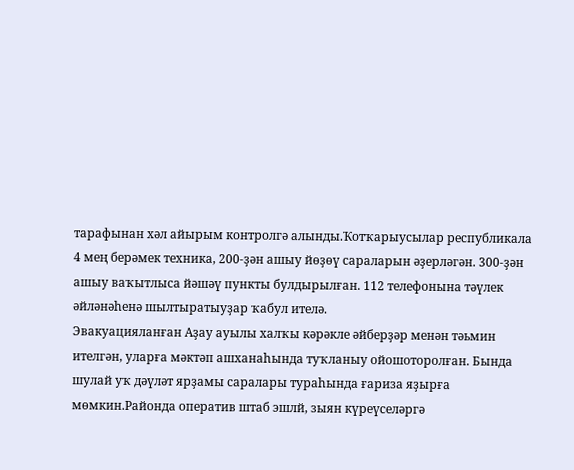тарафынан хәл айырым контролгә алынды.Ҡотҡарыусылар республикала 4 мең берәмек техника, 200-ҙән ашыу йөҙөү сараларын әҙерләгән. 300-ҙән ашыу ваҡытлыса йәшәү пункты булдырылған. 112 телефонына тәүлек әйләнәһенә шылтыратыуҙар ҡабул ителә.
Эвакуацияланған Аҙау ауылы халҡы кәрәкле әйберҙәр менән тәьмин ителгән, уларға мәктәп ашханаһында туҡланыу ойошоторолған. Бында шулай уҡ дәүләт ярҙамы саралары тураһында ғариза яҙырға мөмкин.Районда оператив штаб эшлй, зыян күреүселәргә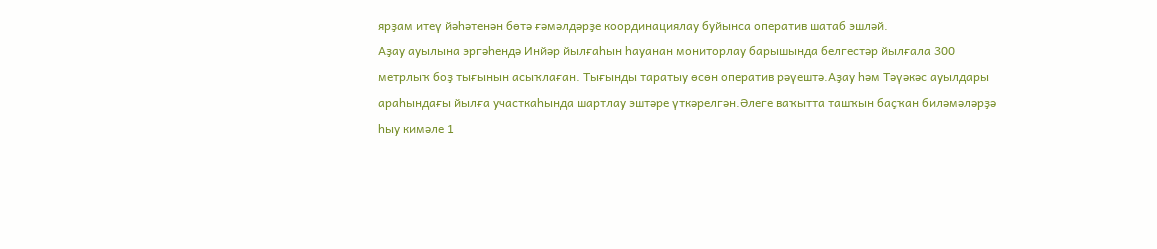ярҙам итеү йәһәтенән бөтә ғәмәлдәрҙе координациялау буйынса оператив шатаб эшләй.
Аҙау ауылына эргәһендә Инйәр йылғаһын һауанан мониторлау барышында белгестәр йылғала 300 метрлыҡ боҙ тығынын асыҡлаған. Тығынды таратыу өсөн оператив рәүештә.Аҙау һәм Тәүәкәс ауылдары араһындағы йылға участкаһында шартлау эштәре үткәрелгән.Әлеге ваҡытта ташҡын баҫҡан биләмәләрҙә һыу кимәле 1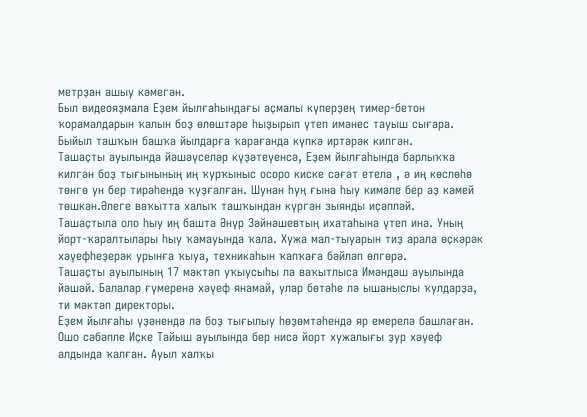метрҙан ашыу кәмегән.
Был видеояҙмала Еҙем йылғаһындағы аҫмалы күперҙең тимер-бетон ҡорамалдарын ҡалын боҙ өлөштәре һыҙырып үтеп имәнес тауыш сығара. Быйыл ташҡын башҡа йылдарға ҡарағанда күпкә иртәрәк килгән.
Ташаҫты ауылында йәшәүселәр күҙәтеүенсә, Еҙем йылғаһында барлыҡҡа килгән боҙ тығынының иң ҡурҡыныс осоро киске сәғәт етелә , ә иң көслөһө төнгө ун бер тирәһендә ҡуҙғалған. Шунан һуң ғына һыу кимәле бер аҙ кәмей төшкән.Әлеге ваҡытта халыҡ ташҡындан күргән зыянды иҫәпләй.
Ташаҫтыла оло һыу иң башта Әнүр Зәйнәшевтың ихатаһына үтеп инә. Уның йорт-ҡаралтылары һыу ҡамауында ҡала. Хужа мал-тыуарын тиҙ арала өҫкәрәк хәүефһеҙерәк урынға ҡыуа, техникаһын ҡапҡаға бәйләп өлгөрә.
Ташаҫты ауылының 17 мәктәп уҡыусыһы ла ваҡытлыса Имәндәш ауылында йәшәй. Балалар ғүмеренә хәүеф янамай, улар бөтәһе лә ышаныслы ҡулдарҙа, ти мәктәп директоры.
Еҙем йылғаһы үҙәнендә лә боҙ тығылыу һөҙөмтәһендә яр емерелә башлаған. Ошо сәбәпле Иҫке Тайыш ауылында бер нисә йорт хужалығы ҙур хәүеф алдында ҡалған. Ауыл халҡы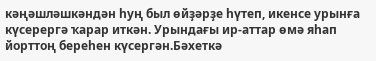кәңәшләшкәндән һуң был өйҙәрҙе һүтеп, икенсе урынға күсерергә ҡарар иткән. Урындағы ир-аттар өмә яһап йорттоң береһен күсергән.Бәхеткә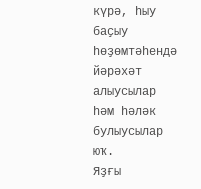күрә, һыу баҫыу һөҙөмтәһендә йәрәхәт алыусылар һәм һәләк булыусылар юҡ.
Яҙғы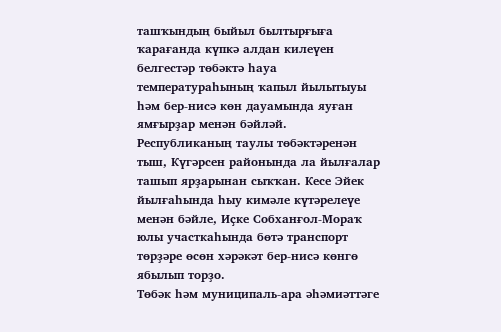ташҡындың быйыл былтырғыға ҡарағанда күпкә алдан килеүен белгестәр төбәктә һауа температураһының ҡапыл йылытыуы һәм бер-нисә көн дауамында яуған ямғырҙар менән бәйләй. Республиканың таулы төбәктәренән тыш, Күгәрсен районында ла йылғалар ташып ярҙарынан сыҡҡан. Кесе Эйек йылғаһында һыу кимәле күтәрелеүе менән бәйле, Иҫке Собханғол-Мораҡ юлы участкаһында бөтә транспорт төрҙәре өсөн хәрәкәт бер-нисә көнгө ябылып торҙо.
Төбәк һәм муниципаль-ара әһәмиәттәге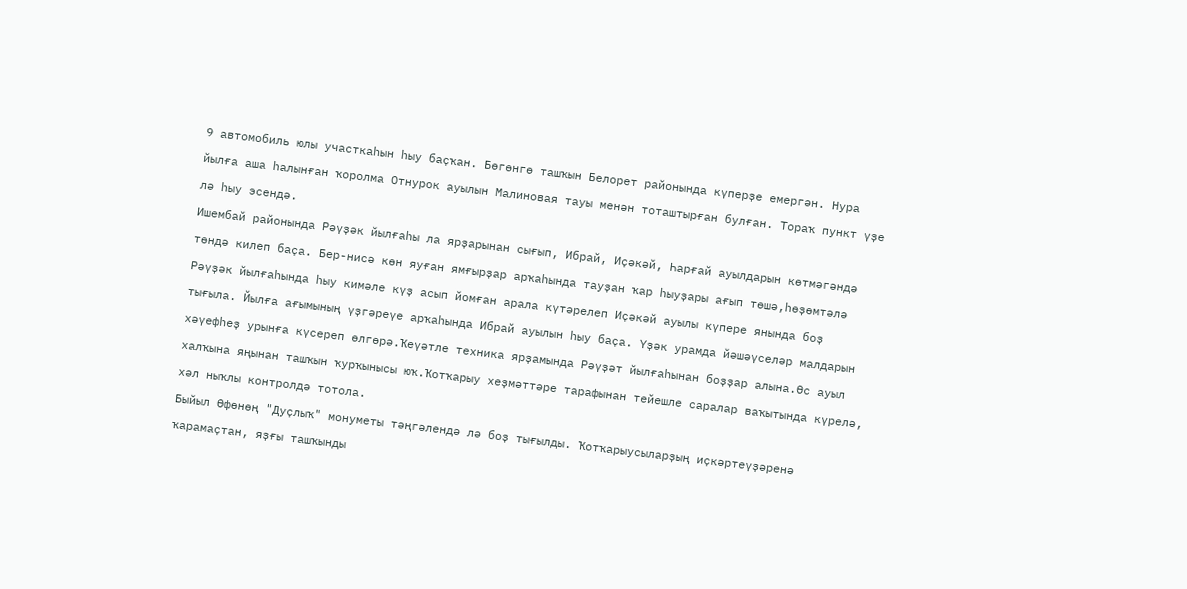9 автомобиль юлы участкаһын һыу баҫҡан. Бөгөнгө ташҡын Белорет районында күперҙе емергән. Нура йылға аша һалынған ҡоролма Отнурок ауылын Малиновая тауы менән тоташтырған булған. Тораҡ пункт үҙе лә һыу эсендә.
Ишембай районында Рәүҙәк йылғаһы ла ярҙарынан сығып, Ибрай, Иҫәкәй, Һарғай ауылдарын көтмәгәндә төндә килеп баҫа. Бер-нисә көн яуған ямғырҙар арҡаһында тауҙан ҡар һыуҙары ағып төшә,һөҙөмтәлә Рәүҙәк йылғаһында һыу кимәле күҙ асып йомған арала күтәрелеп Иҫәкәй ауылы күпере янында боҙ тығыла. Йылға ағымының үҙгәреүе арҡаһында Ибрай ауылын һыу баҫа. Үҙәк урамда йәшәүселәр малдарын хәүефһеҙ урынға күсереп өлгөрә.Ҡеүәтле техника ярҙамында Рәүҙәт йылғаһынан боҙҙар алына.Өс ауыл халҡына яңынан ташҡын ҡурҡынысы юҡ.Ҡотҡарыу хеҙмәттәре тарафынан тейешле саралар ваҡытында күрелә, хәл ныҡлы контролдә тотола.
Быйыл Өфөнөң "Дуҫлыҡ" монуметы тәңгәлендә лә боҙ тығылды. Ҡотҡарыусыларҙың иҫкәртеүҙәренә ҡарамаҫтан, яҙғы ташҡынды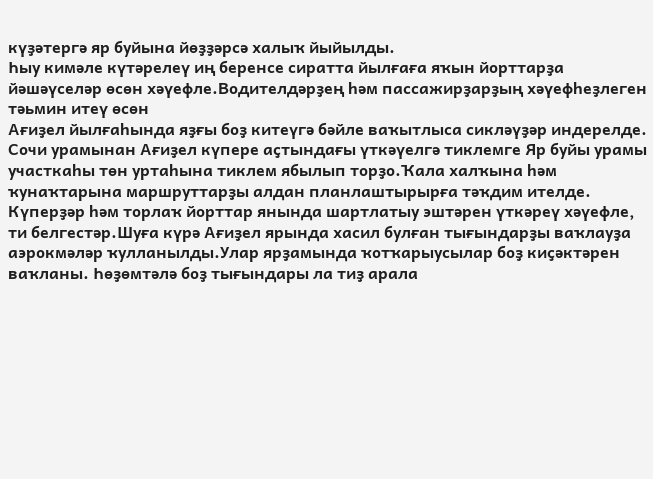күҙәтергә яр буйына йөҙҙәрсә халыҡ йыйылды.
Һыу кимәле күтәрелеү иң беренсе сиратта йылғаға яҡын йорттарҙа йәшәүселәр өсөн хәүефле.Водителдәрҙең һәм пассажирҙарҙың хәүефһеҙлеген тәьмин итеү өсөн
Ағиҙел йылғаһында яҙғы боҙ китеүгә бәйле ваҡытлыса сикләүҙәр индерелде. Сочи урамынан Ағиҙел күпере аҫтындағы үткәүелгә тиклемге Яр буйы урамы участкаһы төн уртаһына тиклем ябылып торҙо.Ҡала халҡына һәм ҡунаҡтарына маршруттарҙы алдан планлаштырырға тәҡдим ителде.
Күперҙәр һәм торлаҡ йорттар янында шартлатыу эштәрен үткәреү хәүефле, ти белгестәр.Шуға күрә Ағиҙел ярында хасил булған тығындарҙы ваҡлауҙа аэрокмәләр ҡулланылды.Улар ярҙамында ҡотҡарыусылар боҙ киҫәктәрен ваҡланы. Һөҙөмтәлә боҙ тығындары ла тиҙ арала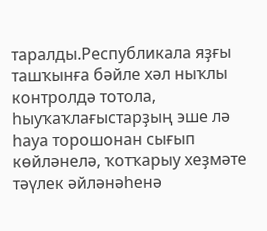таралды.Республикала яҙғы ташҡынға бәйле хәл ныҡлы контролдә тотола, һыуҡаҡлағыстарҙың эше лә һауа торошонан сығып көйләнелә, ҡотҡарыу хеҙмәте тәүлек әйләнәһенә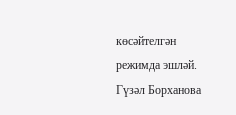көсәйтелгән режимда эшләй.
Гүзәл Борханова